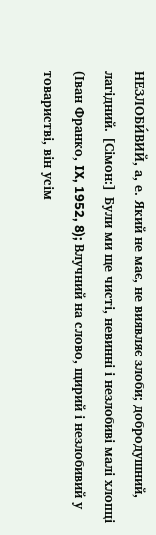НЕЗЛОБИ́ВИЙ, а, е. Який не має, не виявляє злоби; добродушний, лагідний. [Сімон:] Були ми ще чисті, невинні і незлобиві малі хлопці (Іван Франко, IX, 1952, 8); Влучний на слово, щирий і незлобивий у товаристві, він усім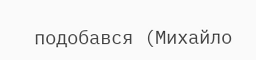подобався (Михайло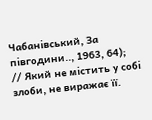Чабанівський, За півгодини.., 1963, 64);
// Який не містить у собі злоби, не виражає її.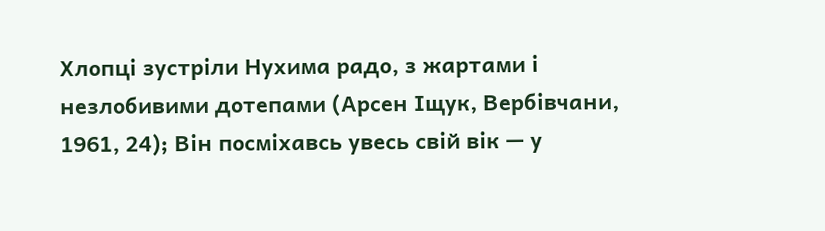Хлопці зустріли Нухима радо, з жартами і незлобивими дотепами (Арсен Іщук, Вербівчани, 1961, 24); Він посміхавсь увесь свій вік — у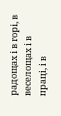радощах і в горі, в веселощах і в праці, і в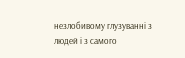незлобивому глузуванні з людей і з самого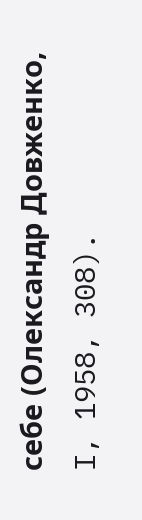себе (Олександр Довженко, I, 1958, 308).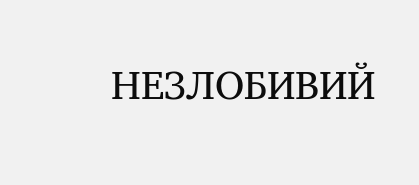НЕЗЛОБИВИЙ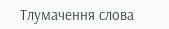Тлумачення слова